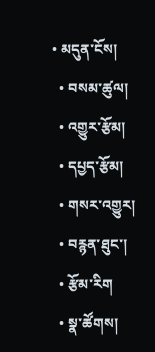• མདུན་ངོས།
  • བསམ་ཚུལ།
  • འགྱུར་རྩོམ།
  • དཔྱད་རྩོམ།
  • གསར་འགྱུར།
  • བརྙན་ཐུང་།
  • རྩོམ་རིག
  • སྣ་ཚོགས།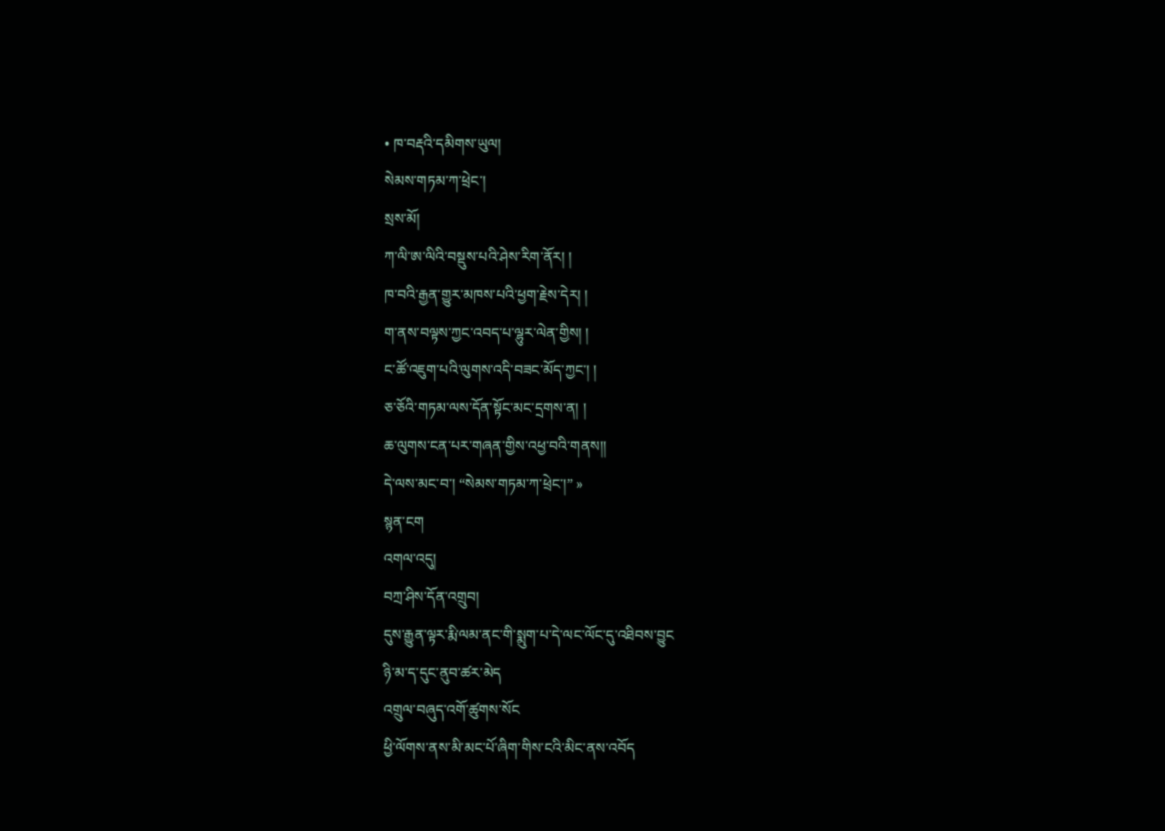• ཁ་བརྡའི་དམིགས་ཡུལ།
སེམས་གཏམ་ཀ་ཕྲེང་།
སྲས་མོ།
ཀ་ལི་ཨ་ལིའི་བསྡུས་པའི་ཤེས་རིག་ནོར། །
ཁ་བའི་རྒྱན་གྱུར་མཁས་པའི་ཕྱག་རྗེས་དེར། །
ག་ནས་བལྟས་ཀྱང་འབད་པ་ལྷུར་ལེན་གྱིས། །
ང་ཚོ་འཇུག་པའི་ལུགས་འདི་བཟང་མོད་ཀྱང་། །
ཅ་ཅོའི་གཏམ་ལས་དོན་སྟོང་མང་དྲགས་ན། །
ཆ་ལུགས་ངན་པར་གཞན་གྱིས་འཕྱ་བའི་གནས།།
དེ་ལས་མང་བ་། “སེམས་གཏམ་ཀ་ཕྲེང་།” »
སྙན་ངག
འགལ་འདུ།
བཀྲ་ཤིས་དོན་འགྲུབ།
དུས་རྒྱུན་ལྟར་རྨི་ལམ་ནང་གི་སྨུག་པ་དེ་ལང་ལོང་དུ་འཐིབས་བྱུང
ཉི་མ་ད་དུང་ནུབ་ཚར་མེད
འགྲུལ་བཞུད་འགོ་ཚུགས་སོང
ཕྱི་ལོགས་ནས་མི་མང་པོ་ཞིག་གིས་ངའི་མིང་ནས་འབོད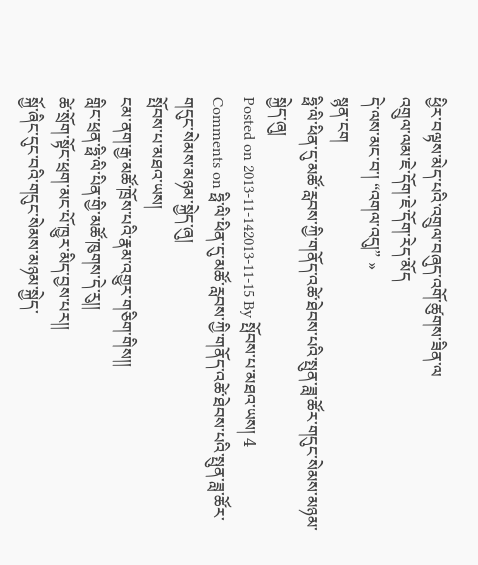ཕྱིར་བལྟས་མེད་པའི་འགྲུལ་བཞུད་འགོ་ཚུགས་ཟིན་ལ
འགྲུལ་ལམ་ཇེ་དོག་ཇེ་དོག་རེད་མོད
དེ་ལས་མང་བ་། “འགལ་འདུ།” »
སྙན་ངག
ཧྥི་ལི་ཕིན་དུ་མཚོ་རླབས་ཀྱི་གནོད་འཚེ་ཐེབས་པའི་སྤུན་ཟླ་ཚོར་གདུང་སེམས་མཉམ་སྐྱེད་ཞུ།
Posted on 2013-11-142013-11-15 By སྤོབས་པ་མཐའ་ཡས། 4 Comments on ཧྥི་ལི་ཕིན་དུ་མཚོ་རླབས་ཀྱི་གནོད་འཚེ་ཐེབས་པའི་སྤུན་ཟླ་ཚོར་གདུང་སེམས་མཉམ་སྐྱེད་ཞུ།
སྤོབས་པ་མཐའ་ཡས།
ངམ་ནག་རྒྱ་མཚོ་ཁྲོས་པའི་རྣམ་འགྱུར་གཅིག་གིས།།
གླིང་ཕྲན་ཧྥི་ལི་པིན་གྱི་མཚོ་ཁུགས་དེ་རུ།།
ཚེ་སྲོག་སྟོང་ཕྲག་མང་པོ་ཁྱུར་མིད་བྱས་པར།།
སྐྱོ་ཞིང་དུང་བའི་གདུང་སེམས་མཉམ་སྐྱེད་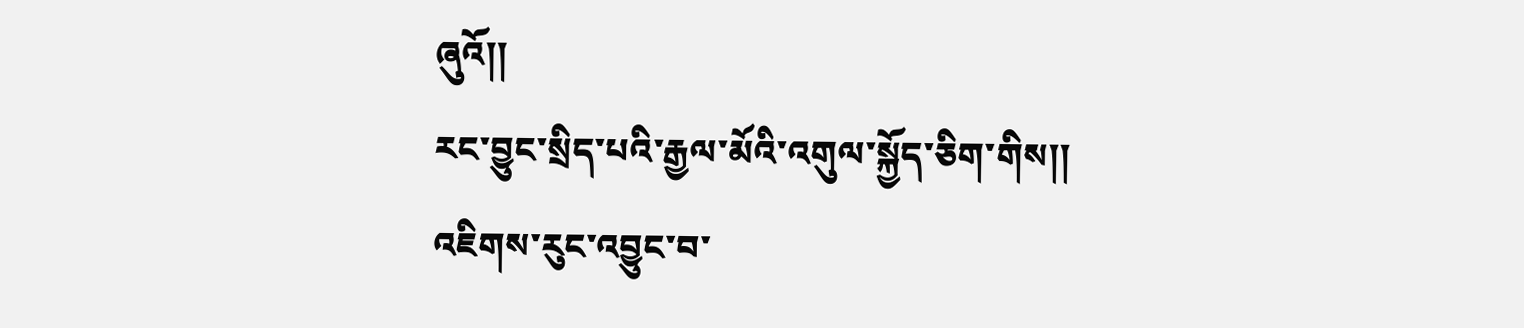ཞུའོ།།
རང་བྱུང་སྲིད་པའི་རྒྱལ་མོའི་འགུལ་སྐྱོད་ཅིག་གིས།།
འཇིགས་རུང་འབྱུང་བ་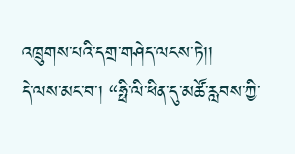འཁྲུགས་པའི་དགྲ་གཤེད་ལངས་ཏེ།།
དེ་ལས་མང་བ་། “ཧྥི་ལི་ཕིན་དུ་མཚོ་རླབས་ཀྱི་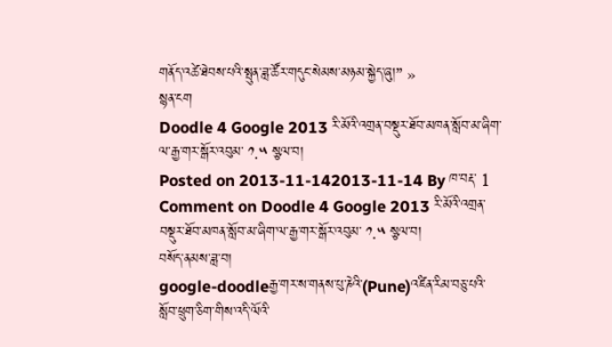གནོད་འཚེ་ཐེབས་པའི་སྤུན་ཟླ་ཚོར་གདུང་སེམས་མཉམ་སྐྱེད་ཞུ།” »
སྙན་ངག
Doodle 4 Google 2013 རི་མོའི་འགྲན་བསྡུར་ཐོབ་མཁན་སློབ་མ་ཞིག་ལ་རྒྱ་གར་སྒོར་འབུམ་ ༡.༥ སྩལ་བ།
Posted on 2013-11-142013-11-14 By ཁ་བརྡ་ 1 Comment on Doodle 4 Google 2013 རི་མོའི་འགྲན་བསྡུར་ཐོབ་མཁན་སློབ་མ་ཞིག་ལ་རྒྱ་གར་སྒོར་འབུམ་ ༡.༥ སྩལ་བ།
བསོད་ནམས་ཟླ་བ།
google-doodleརྒྱ་གར་ས་གནས་པུ་ཎེའི་(Pune)འཛིན་རིམ་བཅུ་པའི་སློབ་ཕྲུག་ཅིག་གིས་འདི་ལོའི་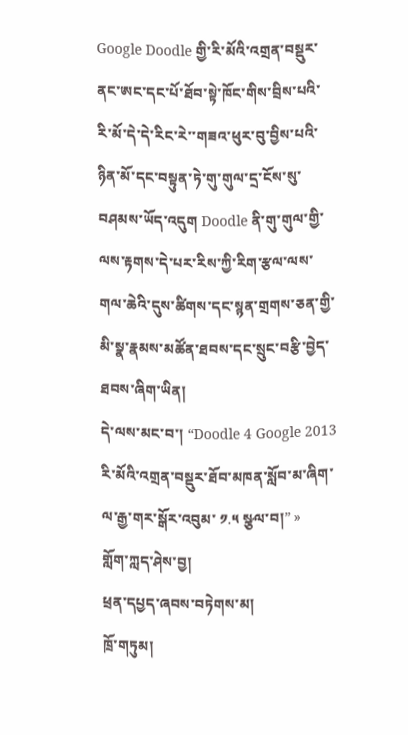Google Doodle གྱི་རི་མོའི་འགྲན་བསྡུར་ནང་ཨང་དང་པོ་ཐོབ་སྟེ་ཁོང་གིས་བྲིས་པའི་རི་མོ་དེ་དེ་རིང་རེ་་གཟའ་ཕུར་བུ་བྱིས་པའི་ཉིན་མོ་དང་བསྟུན་ཏེ་གུ་གུལ་དྲ་ངོས་སུ་བཤམས་ཡོད་འདུག Doodle ནི་གུ་གུལ་གྱི་ལས་རྟགས་དེ་པར་རིས་ཀྱི་རིག་རྩལ་ལས་གལ་ཆེའི་དུས་ཚིགས་དང་སྙན་གྲགས་ཅན་གྱི་མི་སྣ་རྣམས་མཚོན་ཐབས་དང་སྲུང་བརྩི་བྱེད་ཐབས་ཞིག་ཡིན།
དེ་ལས་མང་བ་། “Doodle 4 Google 2013 རི་མོའི་འགྲན་བསྡུར་ཐོབ་མཁན་སློབ་མ་ཞིག་ལ་རྒྱ་གར་སྒོར་འབུམ་ ༡.༥ སྩལ་བ།” »
གློག་ཀླད་ཤེས་བྱ།
ཕྲན་དཔྱད་ཞབས་བཏེགས་མ།
ཁྲོ་གཏུམ།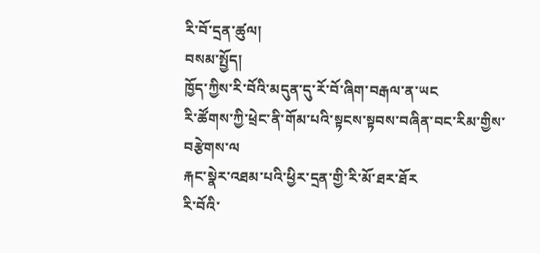རི་བོ་དྲན་ཚུལ།
བསམ་སྤྱོད།
ཁྱོད་ཀྱིས་རི་བོའི་མདུན་དུ་རོ་བོ་ཞིག་བརྒལ་ན་ཡང
རི་ཚོགས་ཀྱི་ཕྲེང་ནི་གོམ་པའི་སྟངས་སྟབས་བཞིན་བང་རིམ་གྱིས་བརྩེགས་ལ
རྐང་སྣེར་འཐམ་པའི་ཕྱིར་དྲན་གྱི་རི་མོ་ཐར་ཐོར
རི་བོའི་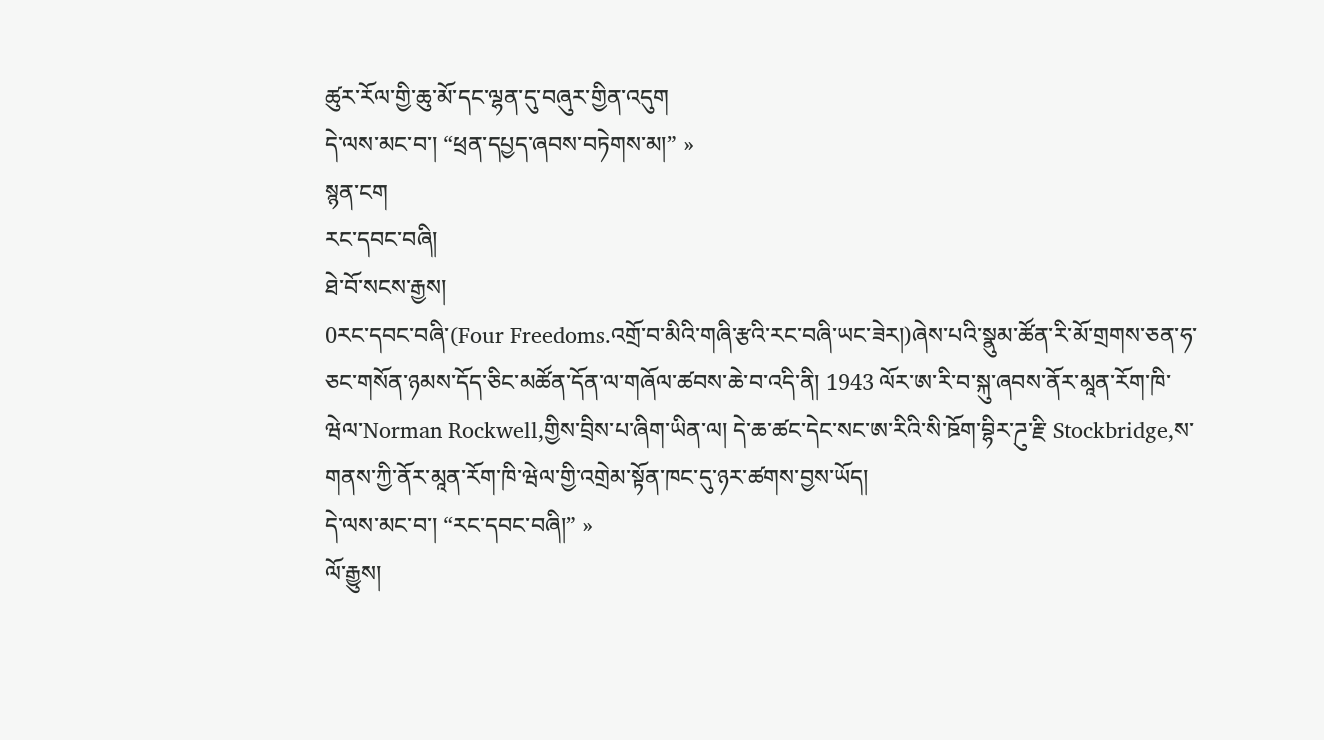ཚུར་རོལ་གྱི་ཆུ་མོ་དང་ལྷན་དུ་བཞུར་གྱིན་འདུག
དེ་ལས་མང་བ་། “ཕྲན་དཔྱད་ཞབས་བཏེགས་མ།” »
སྙན་ངག
རང་དབང་བཞི།
ཐེ་བོ་སངས་རྒྱས།
0རང་དབང་བཞི་(Four Freedoms.འགྲོ་བ་མིའི་གཞི་རྩའི་རང་བཞི་ཡང་ཟེར།)ཞེས་པའི་སྣུམ་ཚོན་རི་མོ་གྲགས་ཅན་ཧ་ཅང་གསོན་ཉམས་དོད་ཅིང་མཚོན་དོན་ལ་གཞོལ་ཚབས་ཆེ་བ་འདི་ནི། 1943 ལོར་ཨ་རི་བ་སྐུ་ཞབས་ནོར་མཱན་རོག་ཁི་ཝེལ་Norman Rockwell,གྱིས་བྲིས་པ་ཞིག་ཡིན་ལ། དེ་ཆ་ཚང་དེང་སང་ཨ་རིའི་སི་ཋོག་བྷིར་ཌུ་རྗི་ Stockbridge,ས་གནས་ཀྱི་ནོར་མཱན་རོག་ཁི་ཝེལ་གྱི་འགྲེམ་སྟོན་ཁང་དུ་ཉར་ཚགས་བྱས་ཡོད།
དེ་ལས་མང་བ་། “རང་དབང་བཞི།” »
ལོ་རྒྱུས།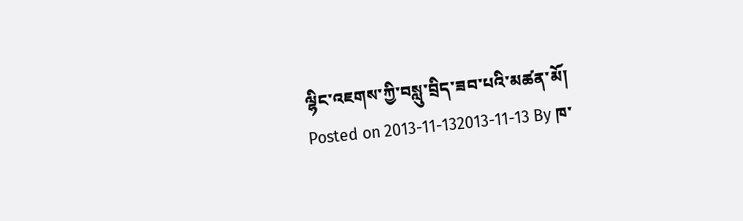ལྷིང་འཇགས་ཀྱི་བསླུ་བྲིད་ཟབ་པའི་མཚན་མོ།
Posted on 2013-11-132013-11-13 By ཁ་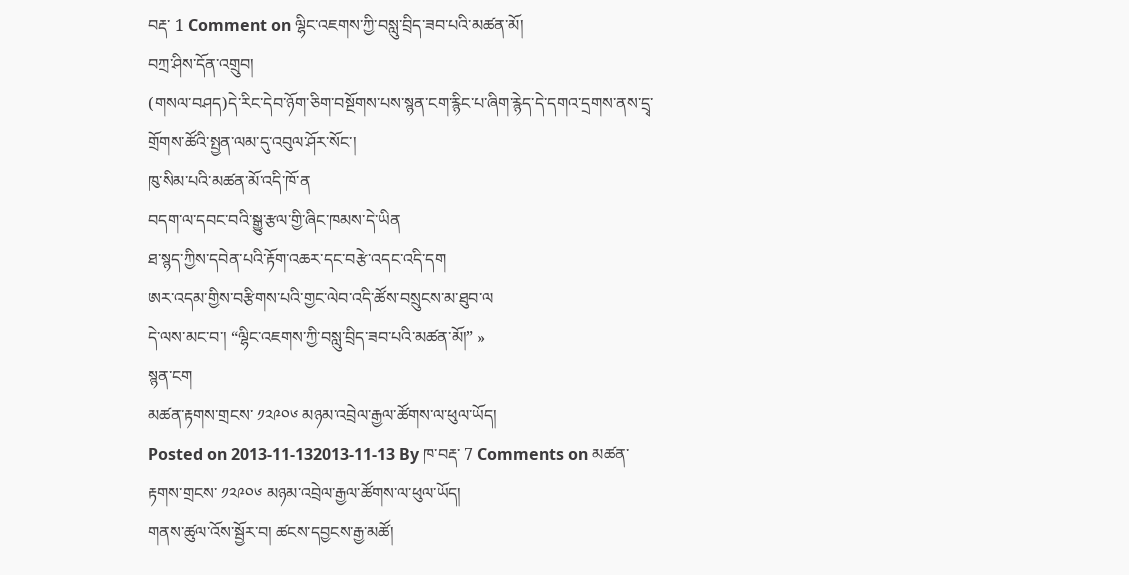བརྡ་ 1 Comment on ལྷིང་འཇགས་ཀྱི་བསླུ་བྲིད་ཟབ་པའི་མཚན་མོ།
བཀྲ་ཤིས་དོན་འགྲུབ།
(གསལ་བཤད)དེ་རིང་དེབ་ཉོག་ཅིག་བསྔོགས་པས་སྙན་ངག་རྙིང་པ་ཞིག་རྙེད་དེ་དགའ་དྲགས་ནས་དྲྭ་གྲོགས་ཚོའི་སྤྱན་ལམ་དུ་འབུལ་ཤོར་སོང་།
ཁུ་སིམ་པའི་མཚན་མོ་འདི་ཁོ་ན
བདག་ལ་དབང་བའི་སྒྱུ་རྩལ་གྱི་ཞིང་ཁམས་དེ་ཡིན
ཐ་སྙད་ཀྱིས་དབེན་པའི་རྟོག་འཆར་དང་བརྩེ་འདང་འདི་དག
ཨར་འདམ་གྱིས་བརྩིགས་པའི་གྱང་ལེབ་འདི་ཚོས་བསྲུངས་མ་ཐུབ་ལ
དེ་ལས་མང་བ་། “ལྷིང་འཇགས་ཀྱི་བསླུ་བྲིད་ཟབ་པའི་མཚན་མོ།” »
སྙན་ངག
མཚན་རྟགས་གྲངས་ ༡༢༩༠༦ མཉམ་འབྲེལ་རྒྱལ་ཚོགས་ལ་ཕུལ་ཡོད།
Posted on 2013-11-132013-11-13 By ཁ་བརྡ་ 7 Comments on མཚན་རྟགས་གྲངས་ ༡༢༩༠༦ མཉམ་འབྲེལ་རྒྱལ་ཚོགས་ལ་ཕུལ་ཡོད།
གནས་ཚུལ་འོས་སྦྱོར་བ། ཚངས་དབྱངས་རྒྱ་མཚོ།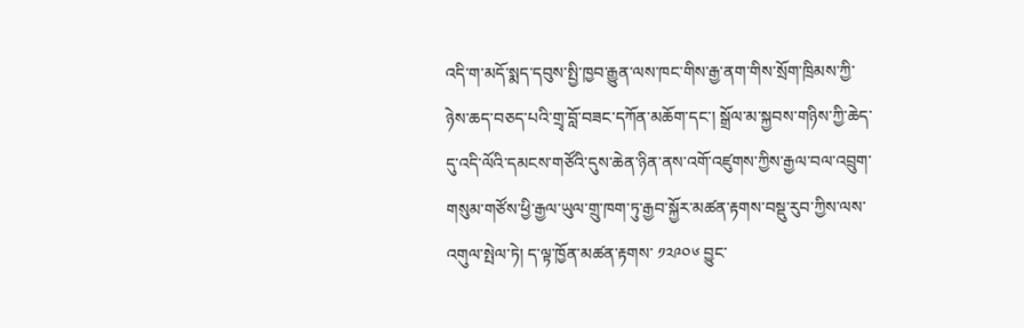འདི་ག་མདོ་སྨད་དབུས་སྤྱི་ཁྱབ་རྒྱུན་ལས་ཁང་གིས་རྒྱ་ནག་གིས་སྲོག་ཁྲིམས་ཀྱི་ཉེས་ཆད་བཅད་པའི་གྲྭ་བློ་བཟང་དཀོན་མཆོག་དང་། སྒྲོལ་མ་སྐྱབས་གཉིས་ཀྱི་ཆེད་དུ་འདི་ལོའི་དམངས་གཙོའི་དུས་ཆེན་ཉིན་ནས་འགོ་འཛུགས་ཀྱིས་རྒྱལ་བལ་འབྲུག་གསུམ་གཙོས་ཕྱི་རྒྱལ་ཡུལ་གྲུ་ཁག་ཏུ་རྒྱབ་སྐྱོར་མཚན་རྟགས་བསྡུ་རུབ་ཀྱིས་ལས་འགུལ་སྤེལ་ཏེ། ད་ལྟ་ཁྱོན་མཚན་རྟགས་ ༡༢༩༠༦ བྱུང་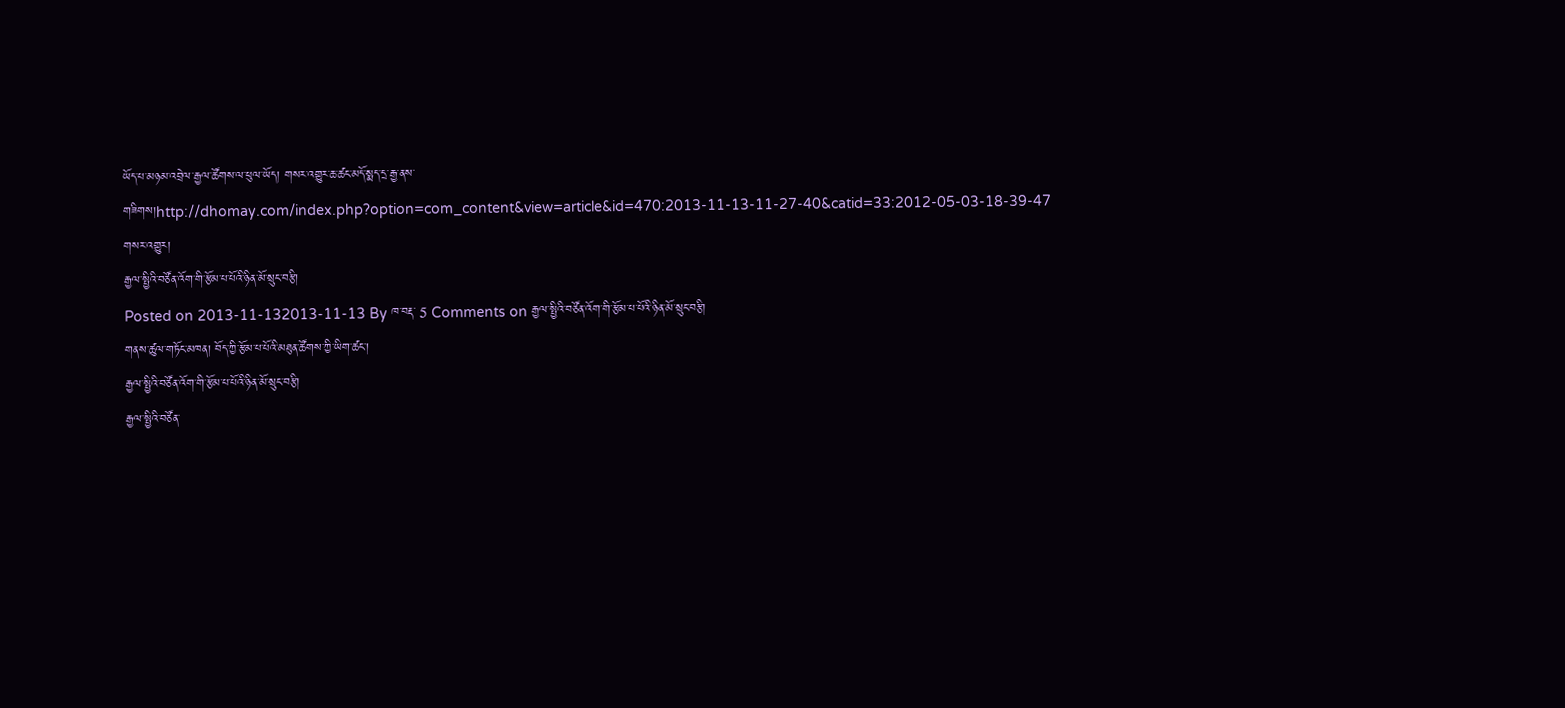ཡོད་པ་མཉམ་འབྲེལ་རྒྱལ་ཚོགས་ལ་ཕུལ་ཡོད། གསར་འགྱུར་ཆ་ཚང་མདོ་སྨད་དྲ་རྒྱ་ནས་གཟིགས།http://dhomay.com/index.php?option=com_content&view=article&id=470:2013-11-13-11-27-40&catid=33:2012-05-03-18-39-47
གསར་འགྱུར།
རྒྱལ་སྤྱིའི་བཙོན་འོག་གི་རྩོམ་པ་པོའི་ཉིན་མོ་སྲུང་བརྩི།
Posted on 2013-11-132013-11-13 By ཁ་བརྡ་ 5 Comments on རྒྱལ་སྤྱིའི་བཙོན་འོག་གི་རྩོམ་པ་པོའི་ཉིན་མོ་སྲུང་བརྩི།
གནས་ཚུལ་གཏོང་མཁན། བོད་ཀྱི་རྩོམ་པ་པོའི་མཐུན་ཚོགས་ཀྱི་ཡིག་ཚང་།
རྒྱལ་སྤྱིའི་བཙོན་འོག་གི་རྩོམ་པ་པོའི་ཉིན་མོ་སྲུང་བརྩི།
རྒྱལ་སྤྱིའི་བཙོན་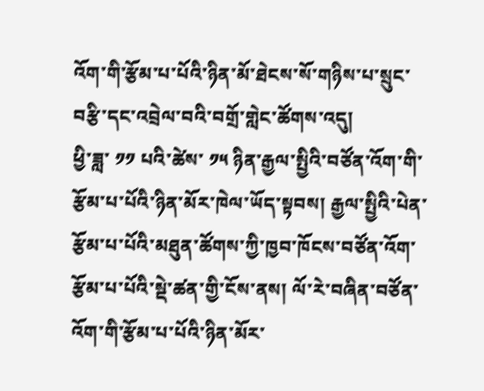འོག་གི་རྩོམ་པ་པོའི་ཉིན་མོ་ཐེངས་སོ་གཉིས་པ་སྲུང་བརྩི་དང་འབྲེལ་བའི་བགྲོ་གླེང་ཚོགས་འདུ།
ཕྱི་ཟླ་ ༡༡ པའི་ཚེས་ ༡༥ ཉིན་རྒྱལ་སྤྱིའི་བཙོན་འོག་གི་རྩོམ་པ་པོའི་ཉིན་མོར་ཁེལ་ཡོད་སྟབས། རྒྱལ་སྤྱིའི་པེན་རྩོམ་པ་པོའི་མཐུན་ཚོགས་ཀྱི་ཁྱབ་ཁོངས་བཙོན་འོག་རྩོམ་པ་པོའི་སྡེ་ཚན་གྱི་ངོས་ནས། ལོ་རེ་བཞིན་བཙོན་འོག་གི་རྩོམ་པ་པོའི་ཉིན་མོར་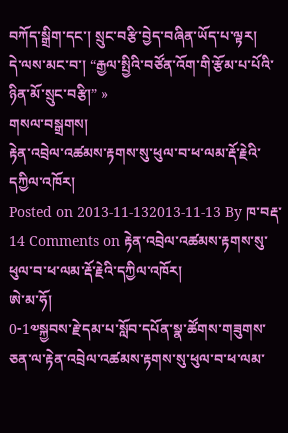བཀོད་སྒྲིག་དང་། སྲུང་བརྩི་བྱེད་བཞིན་ཡོད་པ་ལྟར།
དེ་ལས་མང་བ་། “རྒྱལ་སྤྱིའི་བཙོན་འོག་གི་རྩོམ་པ་པོའི་ཉིན་མོ་སྲུང་བརྩི།” »
གསལ་བསྒྲགས།
རྟེན་འབྲེལ་འཚམས་རྟགས་སུ་ཕུལ་བ་ཕ་ལམ་རྡོ་རྗེའི་དཀྱིལ་འཁོར།
Posted on 2013-11-132013-11-13 By ཁ་བརྡ་ 14 Comments on རྟེན་འབྲེལ་འཚམས་རྟགས་སུ་ཕུལ་བ་ཕ་ལམ་རྡོ་རྗེའི་དཀྱིལ་འཁོར།
ཨེ་མ་ཧོ།
0-1༧སྐྱབས་རྗེ་དམ་པ་སློབ་དཔོན་སྣ་ཚོགས་གཟུགས་ཅན་ལ་རྟེན་འབྲེལ་འཚམས་རྟགས་སུ་ཕུལ་བ་ཕ་ལམ་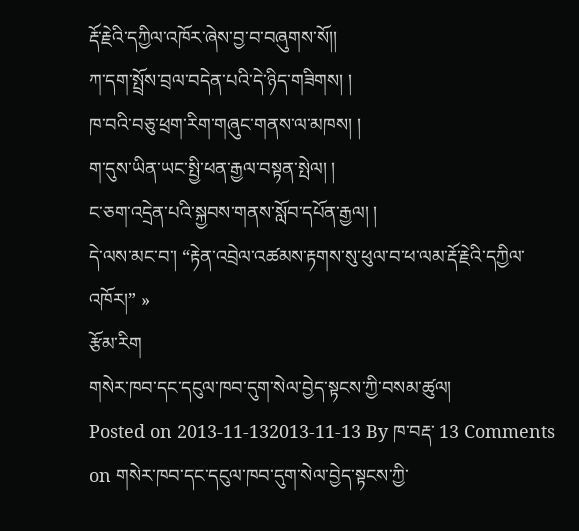རྡོ་རྗེའི་དཀྱིལ་འཁོར་ཞེས་བྱ་བ་བཞུགས་སོ།།
ཀ་དག་སྤྲོས་བྲལ་བདེན་པའི་དེ་ཉིད་གཟིགས། །
ཁ་བའི་བཅུ་ཕྲག་རིག་གཞུང་གནས་ལ་མཁས། །
ག་དུས་ཡིན་ཡང་སྤྱི་ཕན་རྒྱལ་བསྟན་སྤེལ། །
ང་ཅག་འདྲེན་པའི་སྐྱབས་གནས་སློབ་དཔོན་རྒྱལ། །
དེ་ལས་མང་བ་། “རྟེན་འབྲེལ་འཚམས་རྟགས་སུ་ཕུལ་བ་ཕ་ལམ་རྡོ་རྗེའི་དཀྱིལ་འཁོར།” »
རྩོམ་རིག
གསེར་ཁབ་དང་དངུལ་ཁབ་དུག་སེལ་བྱེད་སྟངས་ཀྱི་བསམ་ཚུལ།
Posted on 2013-11-132013-11-13 By ཁ་བརྡ་ 13 Comments on གསེར་ཁབ་དང་དངུལ་ཁབ་དུག་སེལ་བྱེད་སྟངས་ཀྱི་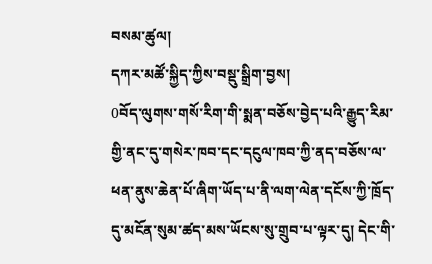བསམ་ཚུལ།
དཀར་མཚོ་སྐྱིད་ཀྱིས་བསྡུ་སྒྲིག་བྱས།
0བོད་ལུགས་གསོ་རིག་གི་སྨན་བཅོས་བྱེད་པའི་རྒྱུད་རིམ་གྱི་ནང་དུ་གསེར་ཁབ་དང་དངུལ་ཁབ་ཀྱི་ནད་བཅོས་ལ་ཕན་ནུས་ཆེན་པོ་ཞིག་ཡོད་པ་ནི་ལག་ལེན་དངོས་ཀྱི་ཁྲོད་དུ་མངོན་སུམ་ཚད་མས་ཡོངས་སུ་གྲུབ་པ་ལྟར་དུ། དེང་གི་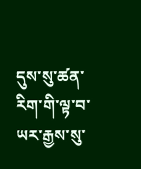དུས་སུ་ཚན་རིག་གི་ལྟ་བ་ཡར་རྒྱས་སུ་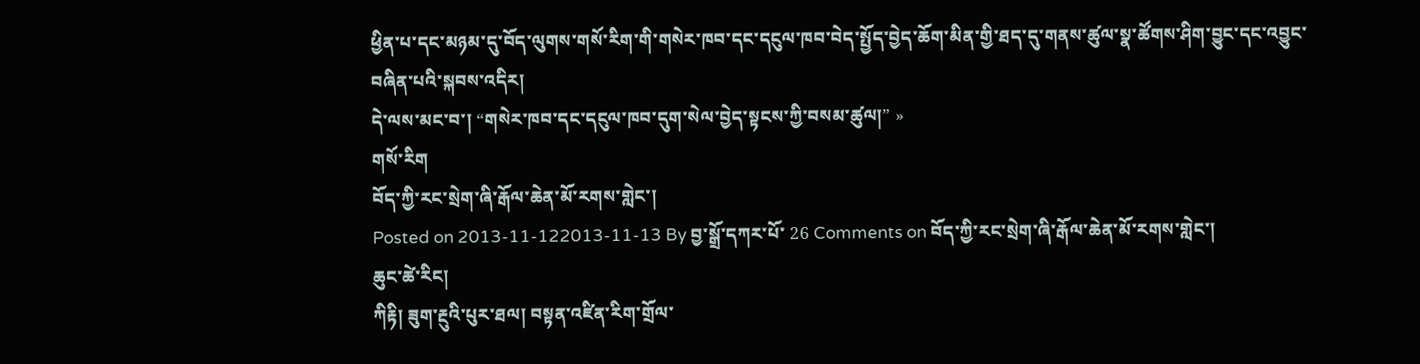ཕྱིན་པ་དང་མཉམ་དུ་བོད་ལུགས་གསོ་རིག་གི་གསེར་ཁབ་དང་དངུལ་ཁབ་བེད་སྤྱོད་བྱེད་ཆོག་མིན་གྱི་ཐད་དུ་གནས་ཚུལ་སྣ་ཚོགས་ཤིག་བྱུང་དང་འབྱུང་བཞིན་པའི་སྐབས་འདིར།
དེ་ལས་མང་བ་། “གསེར་ཁབ་དང་དངུལ་ཁབ་དུག་སེལ་བྱེད་སྟངས་ཀྱི་བསམ་ཚུལ།” »
གསོ་རིག
བོད་ཀྱི་རང་སྲེག་ཞི་རྒོལ་ཆེན་མོ་རགས་གླེང་།
Posted on 2013-11-122013-11-13 By བྱ་སྒྲོ་དཀར་པོ་ 26 Comments on བོད་ཀྱི་རང་སྲེག་ཞི་རྒོལ་ཆེན་མོ་རགས་གླེང་།
ཆུང་ཚེ་རིང།
ཀིརྟི། ཟུག་རྔུའི་པུར་ཐལ། བསྟན་འཛིན་རིག་གྲོལ་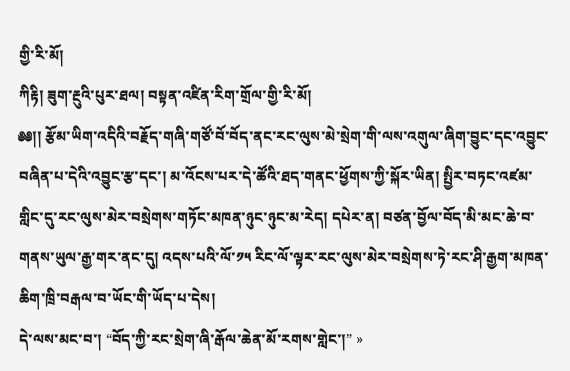གྱི་རི་མོ།
ཀིརྟི། ཟུག་རྔུའི་པུར་ཐལ། བསྟན་འཛིན་རིག་གྲོལ་གྱི་རི་མོ།
༅༅།། རྩོམ་ཡིག་འདིའི་བརྗོད་གཞི་གཙོ་བོ་བོད་ནང་རང་ལུས་མེ་སྲེག་གི་ལས་འགུལ་ཞིག་བྱུང་དང་འབྱུང་བཞིན་པ་དེའི་འབྱུང་རྩ་དང་། མ་འོངས་པར་དེ་ཚོའི་ཐད་གནང་ཕྱོགས་ཀྱི་སྐོར་ཡིན། སྤྱིར་བཏང་འཛམ་གླིང་དུ་རང་ལུས་མེར་བསྲེགས་གཏོང་མཁན་ཉུང་ཉུང་མ་རེད། དཔེར་ན། བཙན་བྱོལ་བོད་མི་མང་ཆེ་བ་གནས་ཡུལ་རྒྱ་གར་ནང་དུ། འདས་པའི་ལོ་༡༥ རིང་ལོ་ལྟར་རང་ལུས་མེར་བསྲེགས་ཏེ་རང་ཤི་རྒྱག་མཁན་ཆིག་ཁྲི་བརྒལ་བ་ཡོང་གི་ཡོད་པ་དེས།
དེ་ལས་མང་བ་། “བོད་ཀྱི་རང་སྲེག་ཞི་རྒོལ་ཆེན་མོ་རགས་གླེང་།” »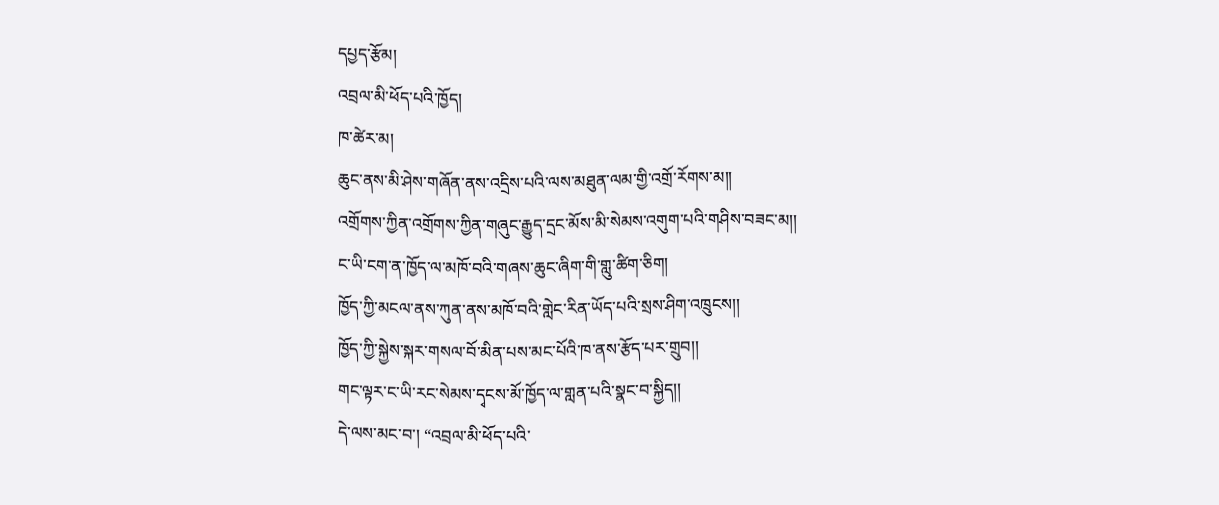དཔྱད་རྩོམ།
འབྲལ་མི་ཕོད་པའི་ཁྱོད།
ཁ་ཚེར་མ།
ཆུང་ནས་མི་ཤེས་གཞོན་ནས་འདྲིས་པའི་ལས་མཐུན་ལམ་གྱི་འགྲོ་རོགས་མ།།
འགྲོགས་ཀྱིན་འགྲོགས་ཀྱིན་གཞུང་རྒྱུད་དྲང་མོས་མི་སེམས་འགུག་པའི་གཤིས་བཟང་མ།།
ང་ཡི་ངག་ན་ཁྱོད་ལ་མཁོ་བའི་གཞས་ཆུང་ཞིག་གི་གླུ་ཚིག་ཅིག།
ཁྱོད་ཀྱི་མངལ་ནས་ཀུན་ནས་མཁོ་བའི་གླེང་རིན་ཡོད་པའི་སྲས་ཤིག་འཁྲུངས།།
ཁྱོད་ཀྱི་སྐྱེས་སྐར་གསལ་བོ་མིན་པས་མང་པོའི་ཁ་ནས་རྩོད་པར་གྲུབ།།
གང་ལྟར་ང་ཡི་རང་སེམས་དྭངས་མོ་ཁྱོད་ལ་གླན་པའི་སྣང་བ་སྐྱིད།།
དེ་ལས་མང་བ་། “འབྲལ་མི་ཕོད་པའི་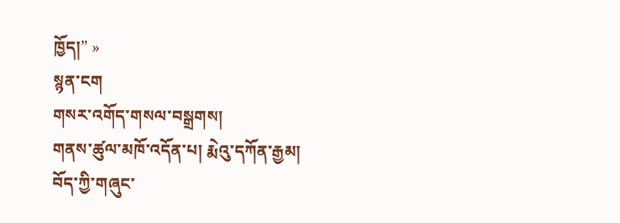ཁྱོད།” »
སྙན་ངག
གསར་འགོད་གསལ་བསྒྲགས།
གནས་ཚུལ་མཁོ་འདོན་པ། རྨེའུ་དཀོན་རྒྱམ།
བོད་ཀྱི་གཞུང་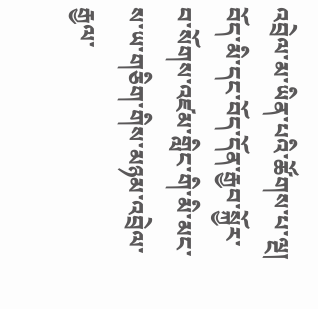འབྲེལ་མ་ཡིན་པའི་ཚོགས་པ་ལྔ།
བོད་མི་དང་བོད་དོན་རྒྱབ་སྐྱོར་བ་སོགས་འཛམ་གླིང་གི་མི་མང་ས་ཡ་གཅིག་གིས་མཉམ་འབྲེལ་རྒྱལ་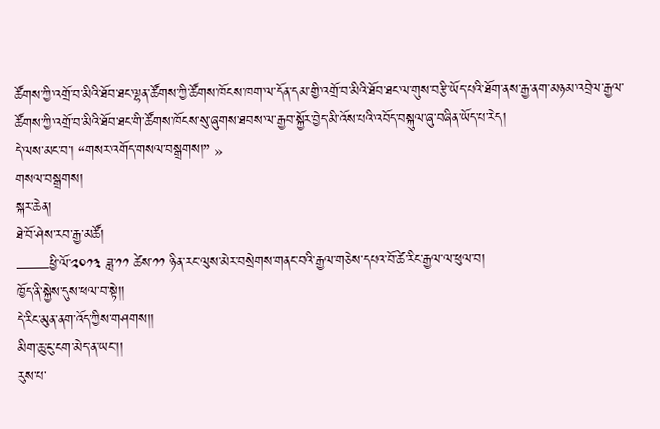ཚོགས་ཀྱི་འགྲོ་བ་མིའི་ཐོབ་ཐང་ལྷན་ཚོགས་ཀྱི་ཚོགས་ཁོངས་ཁག་ལ་དོན་དམ་གྱི་འགྲོ་བ་མིའི་ཐོབ་ཐང་ལ་གུས་བརྩི་ཡོད་པའི་ཐོག་ནས་རྒྱ་ནག་མཉམ་འབྲེལ་རྒྱལ་ཚོགས་ཀྱི་འགྲོ་བ་མིའི་ཐོབ་ཐང་གི་ཚོགས་ཁོངས་སུ་ཞུགས་ཐབས་ལ་རྒྱབ་སྐྱོར་བྱེད་མི་འོས་པའི་འབོད་བསྐུལ་ཞུ་བཞིན་ཡོད་པ་རེད།
དེ་ལས་མང་བ་། “གསར་འགོད་གསལ་བསྒྲགས།” »
གསལ་བསྒྲགས།
སྐར་ཆེན།
ཐེ་བོ་ཤེས་རབ་རྒྱ་མཚོ།
——ཕྱི་ལོ་༢༠༡༣ ཟླ་༡༡ ཚེས་༡༡ ཉིན་རང་ལུས་མེར་བསྲེགས་གནང་བའི་རྒྱལ་གཅེས་དཔའ་བོ་ཚེ་རིང་རྒྱལ་ལ་ཕུལ་བ།
ཁྱོད་ནི་སྐྱེས་དུས་ཕལ་བ་སྟེ།།
དེ་རིང་མུན་ནག་འོད་ཀྱིས་གཤགས།།
མིག་ཆུ་ངུ་ངག་མེད་ན་ཡང་།།
རུས་པ་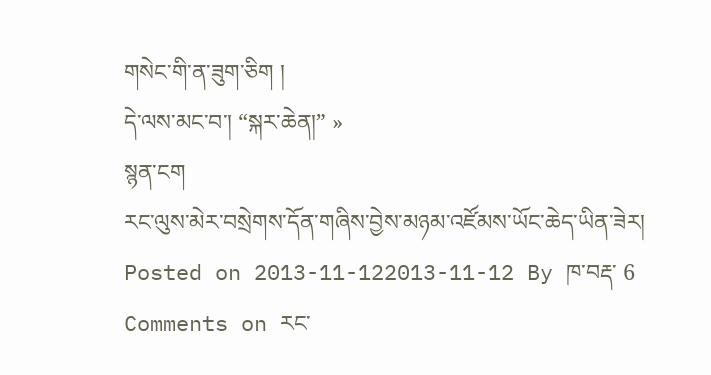གསེང་གི་ན་ཟུག་ཅིག །
དེ་ལས་མང་བ་། “སྐར་ཆེན།” »
སྙན་ངག
རང་ལུས་མེར་བསྲེགས་དོན་གཞིས་བྱེས་མཉམ་འཛོམས་ཡོང་ཆེད་ཡིན་ཟེར།
Posted on 2013-11-122013-11-12 By ཁ་བརྡ་ 6 Comments on རང་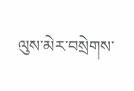ལུས་མེར་བསྲེགས་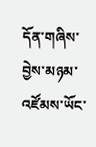དོན་གཞིས་བྱེས་མཉམ་འཛོམས་ཡོང་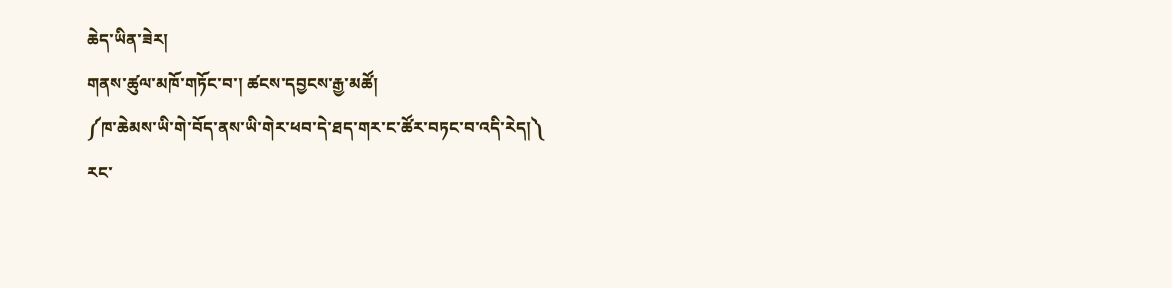ཆེད་ཡིན་ཟེར།
གནས་ཚུལ་མཁོ་གཏོང་བ་། ཚངས་དབྱངས་རྒྱ་མཚོ།
༼ཁ་ཆེམས་ཡི་གེ་བོད་ནས་ཡི་གེར་ཕབ་དེ་ཐད་གར་ང་ཚོར་བཏང་བ་འདི་རེད།༽
རང་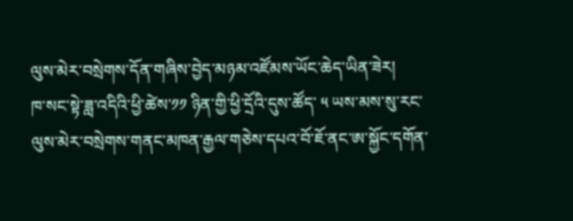ལུས་མེར་བསྲེགས་དོན་གཞིས་བྱེད་མཉམ་འཛོམས་ཡོང་ཆེད་ཡིན་ཟེར།
ཁ་སང་སྟེ་ཟླ་འདིའི་ཕྱི་ཚེས་༡༡ ཉིན་གྱི་ཕྱི་དྲོའི་དུས་ཚོད་ ༥ ཡས་མས་སུ་རང་ལུས་མེར་བསྲེགས་གནང་མཁན་རྒྱལ་གཅེས་དཔའ་བོ་ཇོ་ནང་ཨ་སྐྱོང་དགོན་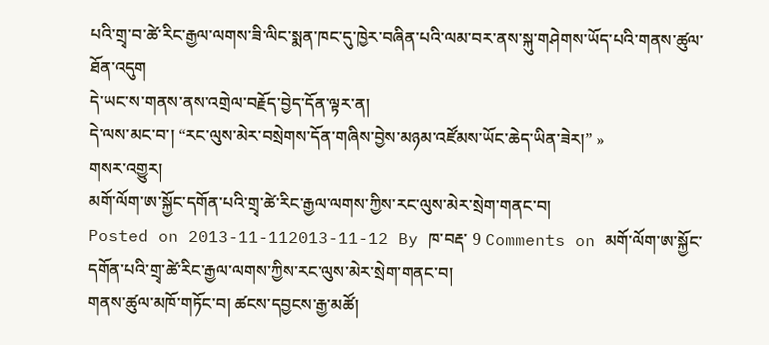པའི་གྲྭ་བ་ཚེ་རིང་རྒྱལ་ལགས་ཟི་ལིང་སྨན་ཁང་དུ་ཁྱེར་བཞིན་པའི་ལམ་བར་ནས་སྐུ་གཤེགས་ཡོད་པའི་གནས་ཚུལ་ཐོན་འདུག
དེ་ཡང་ས་གནས་ནས་འགྲེལ་བརྗོད་བྱེད་དོན་ལྟར་ན།
དེ་ལས་མང་བ་། “རང་ལུས་མེར་བསྲེགས་དོན་གཞིས་བྱེས་མཉམ་འཛོམས་ཡོང་ཆེད་ཡིན་ཟེར།” »
གསར་འགྱུར།
མགོ་ལོག་ཨ་སྐྱོང་དགོན་པའི་གྲྭ་ཚེ་རིང་རྒྱལ་ལགས་ཀྱིས་རང་ལུས་མེར་སྲེག་གནང་བ།
Posted on 2013-11-112013-11-12 By ཁ་བརྡ་ 9 Comments on མགོ་ལོག་ཨ་སྐྱོང་དགོན་པའི་གྲྭ་ཚེ་རིང་རྒྱལ་ལགས་ཀྱིས་རང་ལུས་མེར་སྲེག་གནང་བ།
གནས་ཚུལ་མཁོ་གཏོང་བ། ཚངས་དབྱངས་རྒྱ་མཚོ།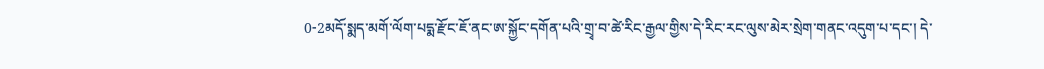0-2མདོ་སྨད་མགོ་ལོག་པདྨ་རྫོང་ཇོ་ནང་ཨ་སྐྱོང་དགོན་པའི་གྲྭ་བ་ཚེ་རིང་རྒྱལ་གྱིས་དེ་རིང་རང་ལུས་མེར་སྲེག་གནང་འདུག་པ་དང་། དེ་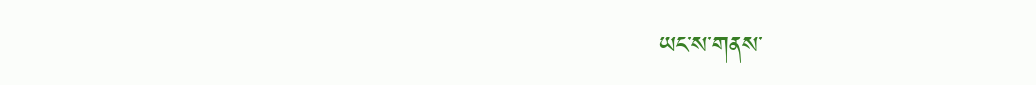ཡང་ས་གནས་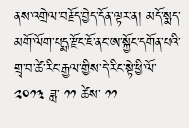ནས་འགྲེལ་བརྗོད་བྱེད་དོན་ལྟར་ན། མདོ་སྨད་མགོ་ལོག་པདྨ་རྫོང་ཇོ་ནང་ཨ་སྐྱོང་དགོན་པའི་གྲྭ་བ་ཚེ་རིང་རྒྱལ་གྱིས་དེ་རིང་སྟེ་ཕྱི་ལོ་ ༢༠༡༣ ཟླ་ ༡༡ ཚེས་ ༡༡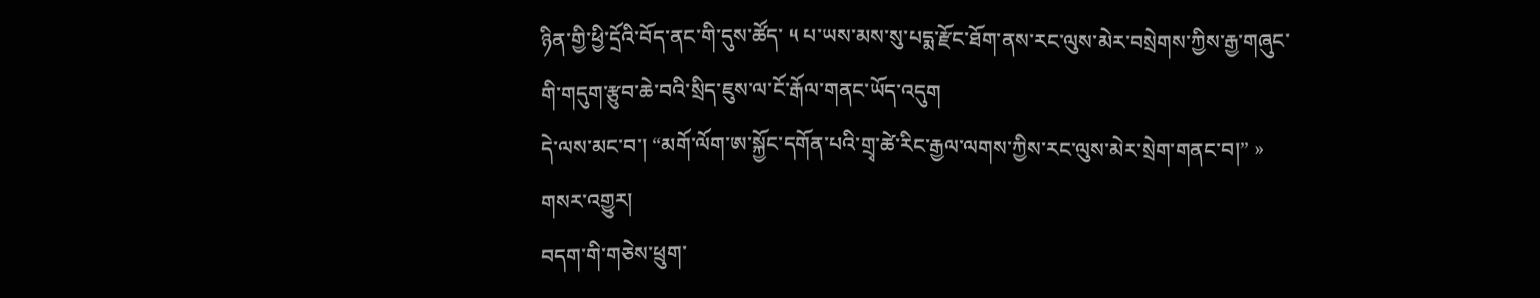ཉིན་གྱི་ཕྱི་དྲོའི་བོད་ནང་གི་དུས་ཚོད་ ༥ པ་ཡས་མས་སུ་པདྨ་རྫོང་ཐོག་ནས་རང་ལུས་མེར་བསྲེགས་ཀྱིས་རྒྱ་གཞུང་གི་གདུག་རྩུབ་ཆེ་བའི་སྲིད་ཇུས་ལ་ངོ་རྒོལ་གནང་ཡོད་འདུག
དེ་ལས་མང་བ་། “མགོ་ལོག་ཨ་སྐྱོང་དགོན་པའི་གྲྭ་ཚེ་རིང་རྒྱལ་ལགས་ཀྱིས་རང་ལུས་མེར་སྲེག་གནང་བ།” »
གསར་འགྱུར།
བདག་གི་གཅེས་ཕྲུག་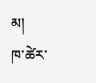མ།
ཁ་ཚེར་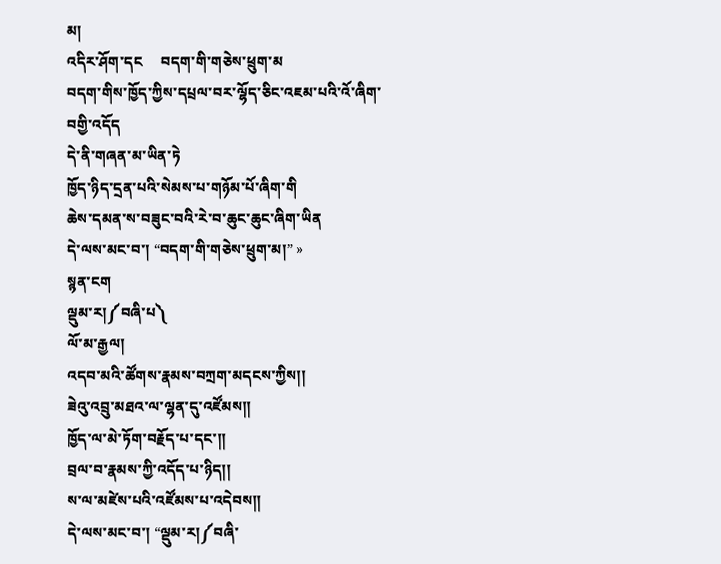མ།
འདིར་ཤོག་དང     བདག་གི་གཅེས་ཕྲུག་མ
བདག་གིས་ཁྱོད་ཀྱིས་དཔྲལ་བར་ལྷོད་ཅིང་འཇམ་པའི་འོ་ཞིག་བགྱི་འདོད
དེ་ནི་གཞན་མ་ཡིན་ཏེ
ཁྱོད་ཉིད་དྲན་པའི་སེམས་པ་གཉོམ་པོ་ཞིག་གི
ཆེས་དམན་ས་བཟུང་བའི་རེ་བ་ཆུང་ཆུང་ཞིག་ཡིན
དེ་ལས་མང་བ་། “བདག་གི་གཅེས་ཕྲུག་མ།” »
སྙན་ངག
ལྡུམ་ར།༼བཞི་པ༽
ལོ་མ་རྒྱལ།
འདབ་མའི་ཚོགས་རྣམས་བཀྲག་མདངས་ཀྱིས།།
ཟེའུ་འབྲུ་མཐའ་ལ་ལྷན་དུ་འཛོམས།།
ཁྱོད་ལ་མེ་ཏོག་བརྗོད་པ་དང་།།
བྲལ་བ་རྣམས་ཀྱི་འདོད་པ་ཉིད།།
ས་ལ་མཛེས་པའི་འཛོམས་པ་འདེབས།།
དེ་ལས་མང་བ་། “ལྡུམ་ར།༼བཞི་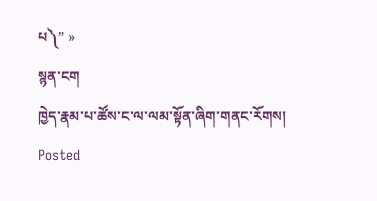པ༽” »
སྙན་ངག
ཁྱེད་རྣམ་པ་ཚོས་ང་ལ་ལམ་སྟོན་ཞིག་གནང་རོགས།
Posted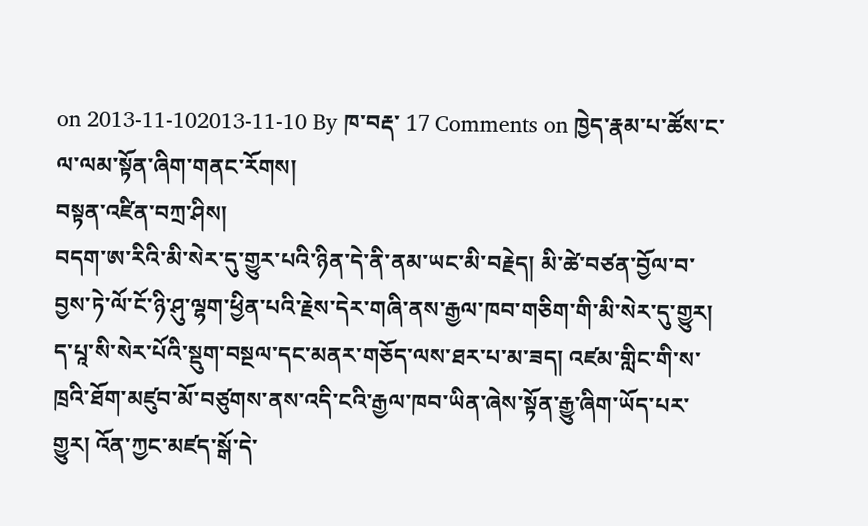on 2013-11-102013-11-10 By ཁ་བརྡ་ 17 Comments on ཁྱེད་རྣམ་པ་ཚོས་ང་ལ་ལམ་སྟོན་ཞིག་གནང་རོགས།
བསྟན་འཛིན་བཀྲ་ཤིས།
བདག་ཨ་རིའི་མི་སེར་དུ་གྱུར་པའི་ཉིན་དེ་ནི་ནམ་ཡང་མི་བརྗེད། མི་ཚེ་བཙན་བྱོལ་བ་བྱས་ཏེ་ལོ་ངོ་ཉི་ཤུ་ལྷག་ཕྱིན་པའི་རྗེས་དེར་གཞི་ནས་རྒྱལ་ཁབ་གཅིག་གི་མི་སེར་དུ་གྱུར། ད་པཱ་སི་སེར་པོའི་སྡུག་བསྔལ་དང་མནར་གཅོད་ལས་ཐར་པ་མ་ཟད། འཛམ་གླིང་གི་ས་ཁྲའི་ཐོག་མཛུབ་མོ་བཙུགས་ནས་འདི་ངའི་རྒྱལ་ཁབ་ཡིན་ཞེས་སྟོན་རྒྱུ་ཞིག་ཡོད་པར་གྱུར། འོན་ཀྱང་མཛད་སྒོ་དེ་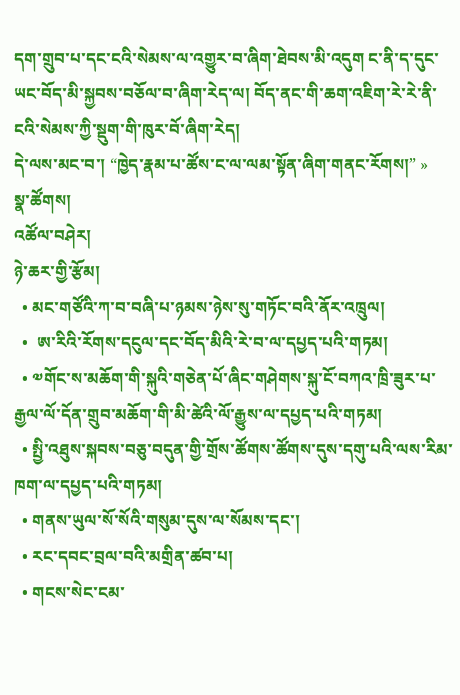དག་གྲུབ་པ་དང་ངའི་སེམས་ལ་འགྱུར་བ་ཞིག་ཐེབས་མི་འདུག ང་ནི་ད་དུང་ཡང་བོད་མི་སྐྱབས་བཅོལ་བ་ཞིག་རེད་ལ། བོད་ནང་གི་ཆག་འཇིག་རེ་རེ་ནི་ངའི་སེམས་ཀྱི་སྡུག་གི་ཁུར་བོ་ཞིག་རེད།
དེ་ལས་མང་བ་། “ཁྱེད་རྣམ་པ་ཚོས་ང་ལ་ལམ་སྟོན་ཞིག་གནང་རོགས།” »
སྣ་ཚོགས།
འཚོལ་བཤེར།
ཉེ་ཆར་གྱི་རྩོམ།
  • མང་གཙོའི་ཀ་བ་བཞི་པ་ཉམས་ཉེས་སུ་གཏོང་བའི་ནོར་འཁྲུལ།
  •  ཨ་རིའི་རོགས་དངུལ་དང་བོད་མིའི་རེ་བ་ལ་དཔྱད་པའི་གཏམ།
  • ༧གོང་ས་མཆོག་གི་སྐུའི་གཅེན་པོ་ཞིང་གཤེགས་སྐུ་ངོ་བཀའ་ཁྲི་ཟུར་པ་རྒྱལ་ལོ་དོན་གྲུབ་མཆོག་གི་མི་ཚེའི་ལོ་རྒྱུས་ལ་དཔྱད་པའི་གཏམ།
  • སྤྱི་འཐུས་སྐབས་བཅུ་བདུན་གྱི་གྲོས་ཚོགས་ཚོགས་དུས་དགུ་པའི་ལས་རིམ་ཁག་ལ་དཔྱད་པའི་གཏམ།
  • གནས་ཡུལ་སོ་སོའི་གསུམ་དུས་ལ་སོམས་དང་།
  • རང་དབང་བྲལ་བའི་མགྲིན་ཚབ་པ།
  • གངས་སེང་ངམ་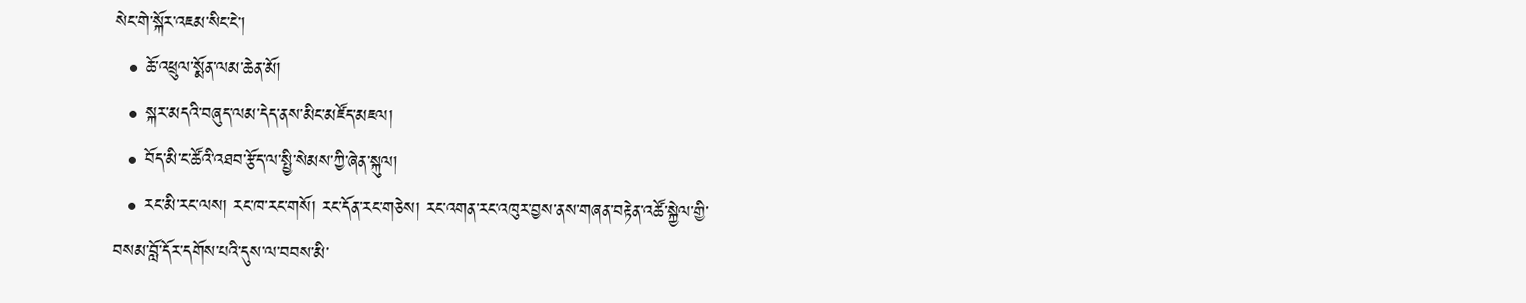སེང་གེ་སྐོར་འཇམ་སིང་ངེ་།
  • ཆོ་འཕྲུལ་སྨོན་ལམ་ཆེན་མོ།
  • སྐར་མདའི་བཞུད་ལམ་དེད་ནས་མིང་མཛོད་མཇལ།
  • བོད་མི་ང་ཚོའི་འཐབ་རྩོད་ལ་སྤྱི་སེམས་ཀྱི་ཞེན་སྐུལ།
  • རང་མི་རང་ལས། རང་ཁ་རང་གསོ། རང་དོན་རང་གཅེས། རང་འགན་རང་འཁུར་བྱས་ནས་གཞན་བརྟེན་འཚོ་སྐྱེལ་གྱི་བསམ་བློ་དོར་དགོས་པའི་དུས་ལ་བབས་མི་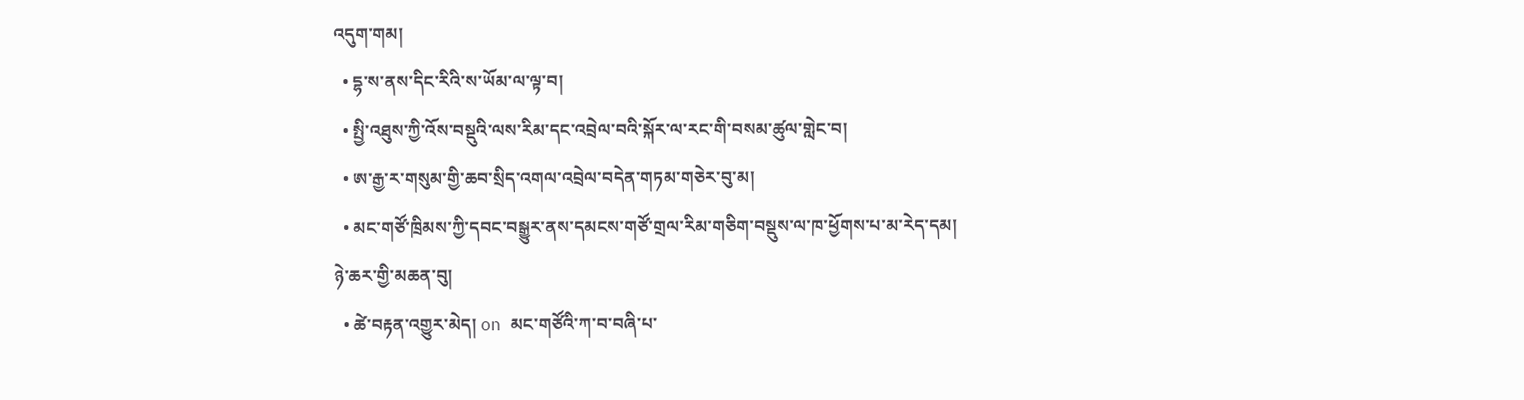འདུག་གམ།
  • དྷ་ས་ནས་དིང་རིའི་ས་ཡོམ་ལ་ལྟ་བ།
  • སྤྱི་འཐུས་ཀྱི་འོས་བསྡུའི་ལས་རིམ་དང་འབྲེལ་བའི་སྐོར་ལ་རང་གི་བསམ་ཚུལ་གླེང་བ།
  • ཨ་རྒྱ་ར་གསུམ་གྱི་ཆབ་སྲིད་འགལ་འབྲེལ་བདེན་གཏམ་གཅེར་བུ་མ།
  • མང་གཙོ་ཁྲིམས་ཀྱི་དབང་བསྒྱུར་ནས་དམངས་གཙོ་གྲལ་རིམ་གཅིག་བསྡུས་ལ་ཁ་ཕྱོགས་པ་མ་རེད་དམ།
ཉེ་ཆར་གྱི་མཆན་བུ།
  • ཚེ་བརྟན་འགྱུར་མེད། on མང་གཙོའི་ཀ་བ་བཞི་པ་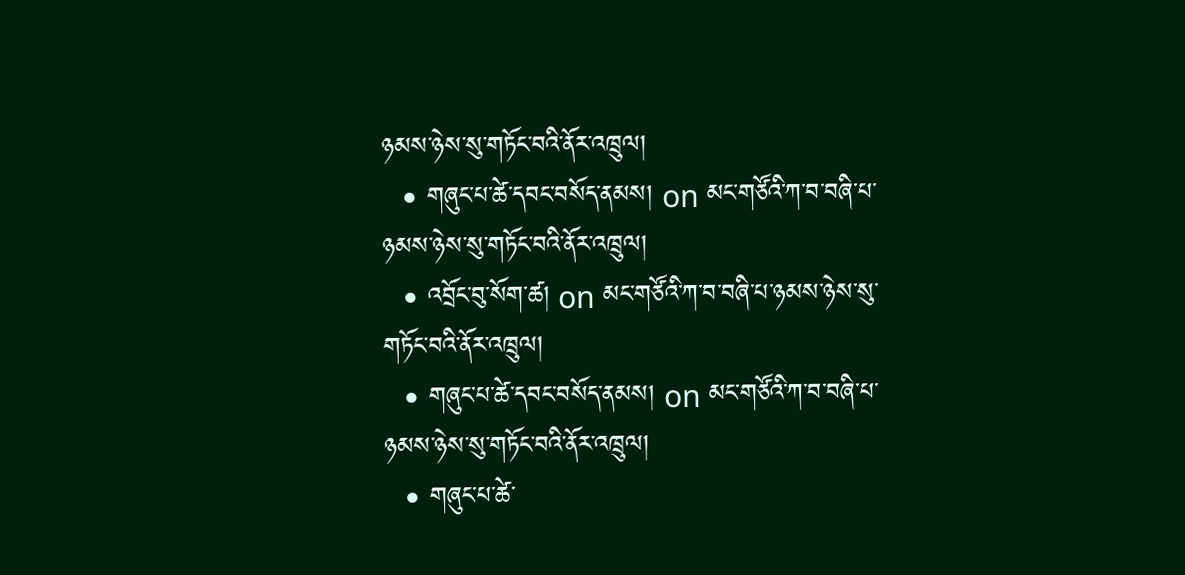ཉམས་ཉེས་སུ་གཏོང་བའི་ནོར་འཁྲུལ།
  • གཞུང་པ་ཚེ་དབང་བསོད་ནམས། on མང་གཙོའི་ཀ་བ་བཞི་པ་ཉམས་ཉེས་སུ་གཏོང་བའི་ནོར་འཁྲུལ།
  • འབྲོང་བུ་སོག་ཚ། on མང་གཙོའི་ཀ་བ་བཞི་པ་ཉམས་ཉེས་སུ་གཏོང་བའི་ནོར་འཁྲུལ།
  • གཞུང་པ་ཚེ་དབང་བསོད་ནམས། on མང་གཙོའི་ཀ་བ་བཞི་པ་ཉམས་ཉེས་སུ་གཏོང་བའི་ནོར་འཁྲུལ།
  • གཞུང་པ་ཚེ་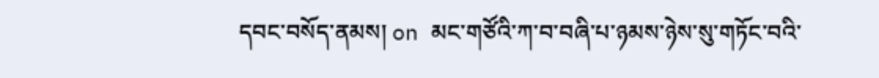དབང་བསོད་ནམས། on མང་གཙོའི་ཀ་བ་བཞི་པ་ཉམས་ཉེས་སུ་གཏོང་བའི་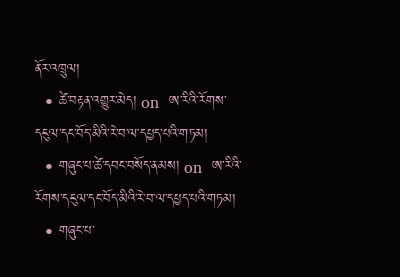ནོར་འཁྲུལ།
  • ཚེ་བརྟན་འགྱུར་མེད། on  ཨ་རིའི་རོགས་དངུལ་དང་བོད་མིའི་རེ་བ་ལ་དཔྱད་པའི་གཏམ།
  • གཞུང་པ་ཚེ་དབང་བསོད་ནམས། on  ཨ་རིའི་རོགས་དངུལ་དང་བོད་མིའི་རེ་བ་ལ་དཔྱད་པའི་གཏམ།
  • གཞུང་པ་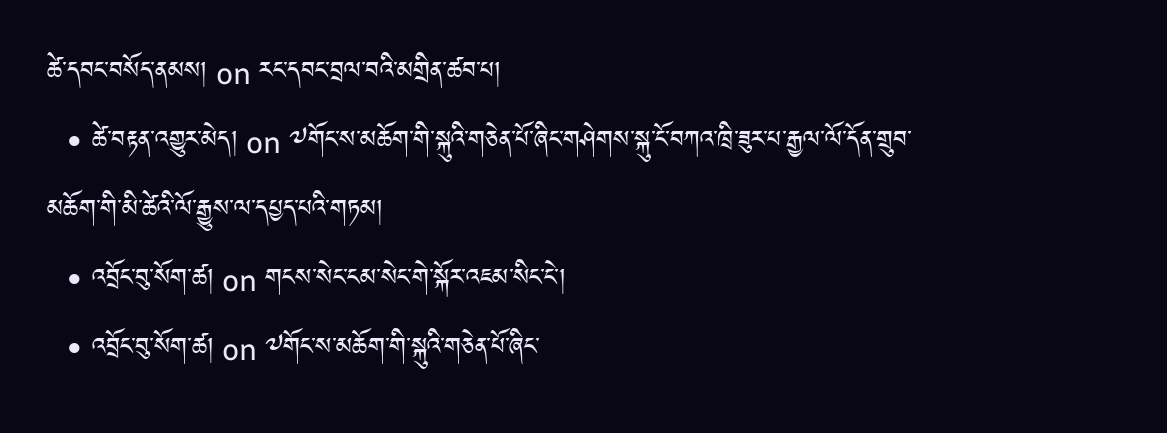ཚེ་དབང་བསོད་ནམས། on རང་དབང་བྲལ་བའི་མགྲིན་ཚབ་པ།
  • ཚེ་བརྟན་འགྱུར་མེད། on ༧གོང་ས་མཆོག་གི་སྐུའི་གཅེན་པོ་ཞིང་གཤེགས་སྐུ་ངོ་བཀའ་ཁྲི་ཟུར་པ་རྒྱལ་ལོ་དོན་གྲུབ་མཆོག་གི་མི་ཚེའི་ལོ་རྒྱུས་ལ་དཔྱད་པའི་གཏམ།
  • འབྲོང་བུ་སོག་ཚ། on གངས་སེང་ངམ་སེང་གེ་སྐོར་འཇམ་སིང་ངེ་།
  • འབྲོང་བུ་སོག་ཚ། on ༧གོང་ས་མཆོག་གི་སྐུའི་གཅེན་པོ་ཞིང་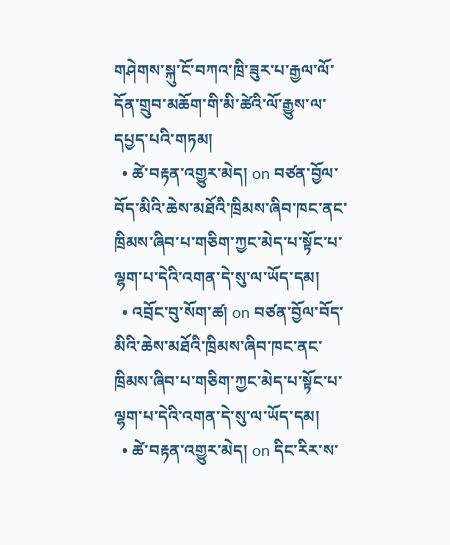གཤེགས་སྐུ་ངོ་བཀའ་ཁྲི་ཟུར་པ་རྒྱལ་ལོ་དོན་གྲུབ་མཆོག་གི་མི་ཚེའི་ལོ་རྒྱུས་ལ་དཔྱད་པའི་གཏམ།
  • ཚེ་བརྟན་འགྱུར་མེད། on བཙན་བྱོལ་བོད་མིའི་ཆེས་མཐོའི་ཁྲིམས་ཞིབ་ཁང་ནང་ཁྲིམས་ཞིབ་པ་གཅིག་ཀྱང་མེད་པ་སྟོང་པ་ལྷག་པ་དེའི་འགན་དེ་སུ་ལ་ཡོད་དམ།
  • འབྲོང་བུ་སོག་ཚ། on བཙན་བྱོལ་བོད་མིའི་ཆེས་མཐོའི་ཁྲིམས་ཞིབ་ཁང་ནང་ཁྲིམས་ཞིབ་པ་གཅིག་ཀྱང་མེད་པ་སྟོང་པ་ལྷག་པ་དེའི་འགན་དེ་སུ་ལ་ཡོད་དམ།
  • ཚེ་བརྟན་འགྱུར་མེད། on དིང་རིར་ས་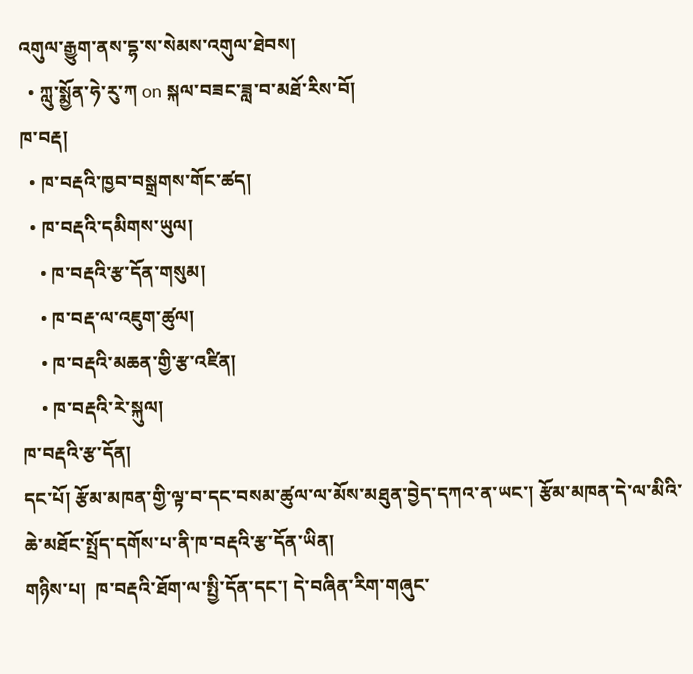འགུལ་རྒྱུག་ནས་དྷ་ས་སེམས་འགུལ་ཐེབས།
  • ཀླུ་སྨྱོན་ཧེ་རུ་ཀ on སྐལ་བཟང་ཟླ་བ་མཐོ་རིས་བོ།
ཁ་བརྡ།
  • ཁ་བརྡའི་ཁྱབ་བསྒྲགས་གོང་ཚད།
  • ཁ་བརྡའི་དམིགས་ཡུལ།
    • ཁ་བརྡའི་རྩ་དོན་གསུམ།
    • ཁ་བརྡ་ལ་འཇུག་ཚུལ།
    • ཁ་བརྡའི་མཆན་གྱི་རྩ་འཛིན།
    • ཁ་བརྡའི་རེ་སྐུལ།
ཁ་བརྡའི་རྩ་དོན།
དང་པོ། རྩོམ་མཁན་གྱི་ལྟ་བ་དང་བསམ་ཚུལ་ལ་མོས་མཐུན་བྱེད་དཀའ་ན་ཡང་། རྩོམ་མཁན་དེ་ལ་མིའི་ཆེ་མཐོང་སྤྲོད་དགོས་པ་ནི་ཁ་བརྡའི་རྩ་དོན་ཡིན།
གཉིས་པ།  ཁ་བརྡའི་ཐོག་ལ་སྤྱི་དོན་དང་། དེ་བཞིན་རིག་གཞུང་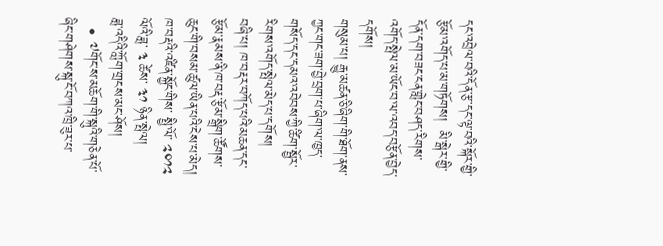དང་འབྲེལ་བའི་དོན་རྩ་དང་ལྟ་བའི་སྐོར་གྱི་རྩོམ་འགོད་པ་མ་གཏོགས།  མི་སྒེར་གྱི་དོན་དག་བཟང་ངན་གླེང་བཤད་རིགས་འགོད་སྤེལ་མ་ཡོང་བ་ལ་འབད་བརྩོན་བྱེད་དགོས།
གསུམ་པ། རྒྱུ་མཚན་ཅི་ཞིག་གི་ཐོག་ནས་ཀྱང་གང་ཟག་བྱེ་བྲག་པ་ཞིག་ལ་ཁྱད་གསོད་དང་དམའ་འབེབས་ཀྱི་ཚིག་སྦྱོར་རིགས་འགོད་སྤེལ་མེད་པ་དགོས།
བཞི་པ། ཁ་བརྡར་བཀོད་པའི་མཆན་དང་རྩོམ་རྣམས་ནི་ཁ་བརྡ་རྩོམ་སྒྲིག་ཚོགས་ཆུང་གི་བསམ་ཚུལ་ཡིན་པའི་ངེས་པ་མེད།
ཁ་བརྡའི་འཛིན་སྐྱོང་གིས་ སྤྱི་ལོ་ ༢༠༡༢ ལོའི་ཟླ་ ༣ ཚེས་ ༣༡ ཉིན་སྤེལ།
ཟླ་འདིའི་ཀློག་གྲངས་མང་ཤོས།
  • ༧གོང་ས་མཆོག་གི་སྐུའི་གཅེན་པོ་ཞིང་གཤེགས་སྐུ་ངོ་བཀའ་ཁྲི་ཟུར་པ་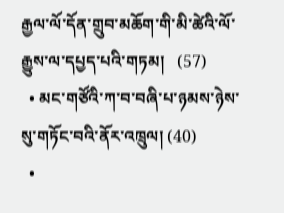རྒྱལ་ལོ་དོན་གྲུབ་མཆོག་གི་མི་ཚེའི་ལོ་རྒྱུས་ལ་དཔྱད་པའི་གཏམ།   (57)
  • མང་གཙོའི་ཀ་བ་བཞི་པ་ཉམས་ཉེས་སུ་གཏོང་བའི་ནོར་འཁྲུལ། (40)
  •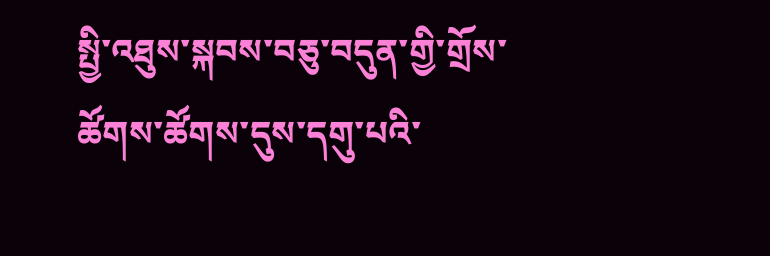སྤྱི་འཐུས་སྐབས་བཅུ་བདུན་གྱི་གྲོས་ཚོགས་ཚོགས་དུས་དགུ་པའི་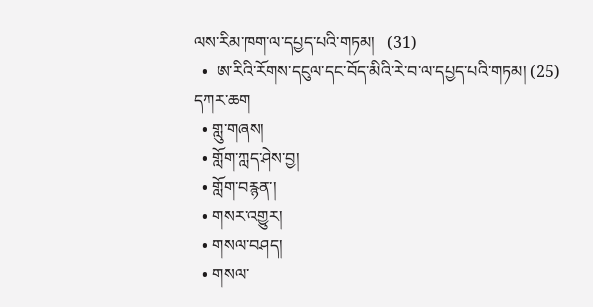ལས་རིམ་ཁག་ལ་དཔྱད་པའི་གཏམ།   (31)
  •  ཨ་རིའི་རོགས་དངུལ་དང་བོད་མིའི་རེ་བ་ལ་དཔྱད་པའི་གཏམ། (25)
དཀར་ཆག
  • གླུ་གཞས།
  • གློག་ཀླད་ཤེས་བྱ།
  • གློག་བརྙན་།
  • གསར་འགྱུར།
  • གསལ་བཤད།
  • གསལ་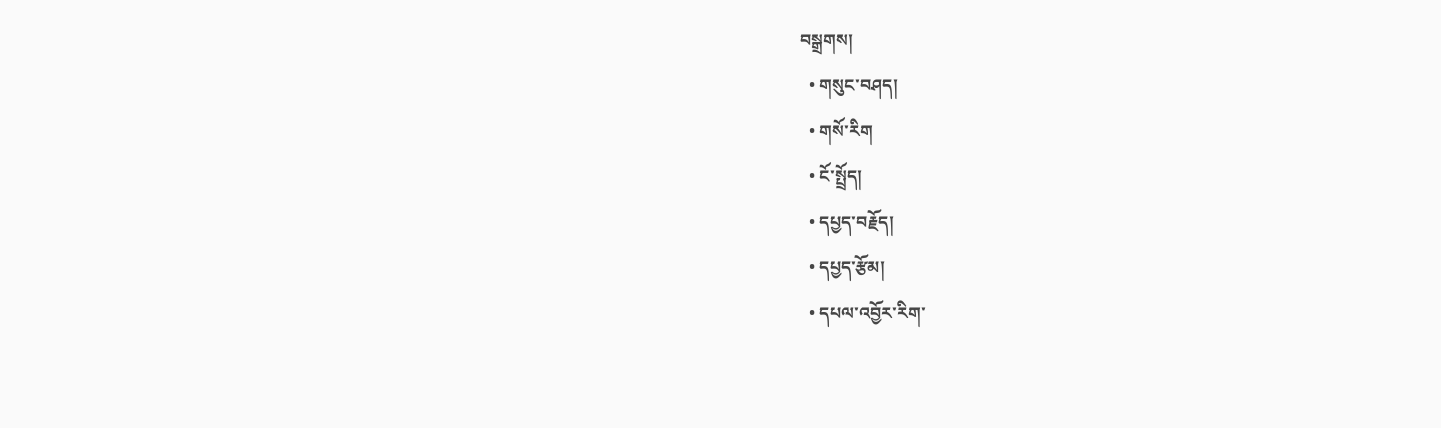བསྒྲགས།
  • གསུང་བཤད།
  • གསོ་རིག
  • ངོ་སྤྲོད།
  • དཔྱད་བརྗོད།
  • དཔྱད་རྩོམ།
  • དཔལ་འབྱོར་རིག་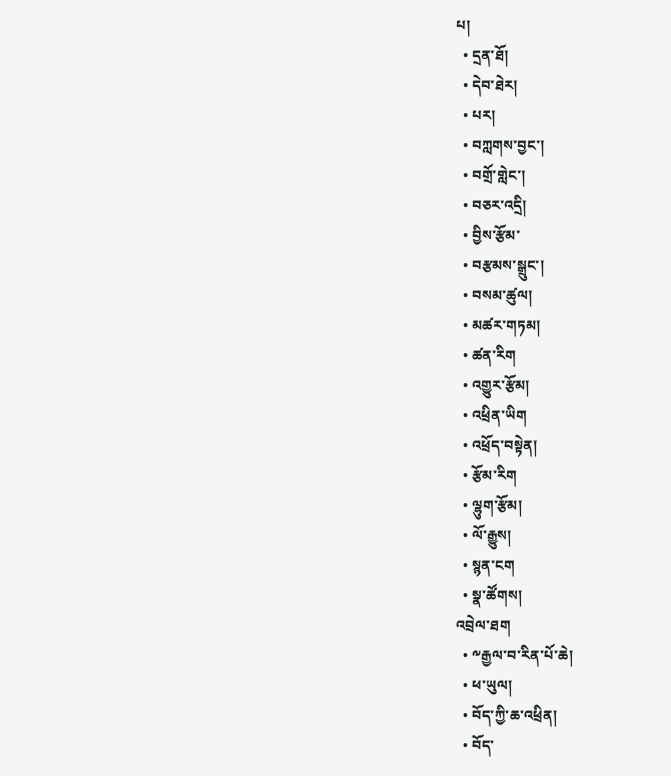པ།
  • དྲན་ཐོ།
  • དེབ་ཐེར།
  • པར།
  • བཀླགས་བྱང་།
  • བགྲོ་གླེང་།
  • བཅར་འདྲི།
  • བྱིས་རྩོམ་
  • བརྩམས་སྒྲུང་།
  • བསམ་ཚུལ།
  • མཚར་གཏམ།
  • ཚན་རིག
  • འགྱུར་རྩོམ།
  • འཕྲིན་ཡིག
  • འཕྲོད་བསྟེན།
  • རྩོམ་རིག
  • ལྷུག་རྩོམ།
  • ལོ་རྒྱུས།
  • སྙན་ངག
  • སྣ་ཚོགས།
འབྲེལ་ཐག
  • ༸རྒྱལ་བ་རིན་པོ་ཆེ།
  • ཕ་ཡུལ།
  • བོད་ཀྱི་ཆ་འཕྲིན།
  • བོད་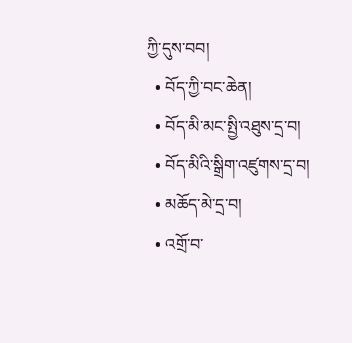ཀྱི་དུས་བབ།
  • བོད་ཀྱི་བང་ཆེན།
  • བོད་མི་མང་སྤྱི་འཐུས་དྲ་བ།
  • བོད་མིའི་སྒྲིག་འཛུགས་དྲ་བ།
  • མཆོད་མེ་དྲ་བ།
  • འགྲོ་བ་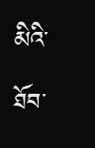མིའི་ཐོབ་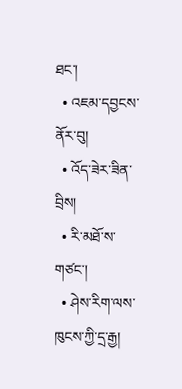ཐང་།
  • འཇམ་དབྱངས་ནོར་བུ།
  • འོད་ཟེར་ཟིན་བྲིས།
  • རི་མཐོ་ས་གཙང་།
  • ཤེས་རིག་ལས་ཁུངས་ཀྱི་དྲ་རྒྱ།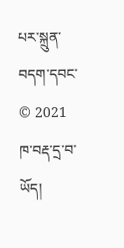པར་སྐྲུན་བདག་དབང་ © 2021 ཁ་བརྡ་དྲ་བ་ཡོད།